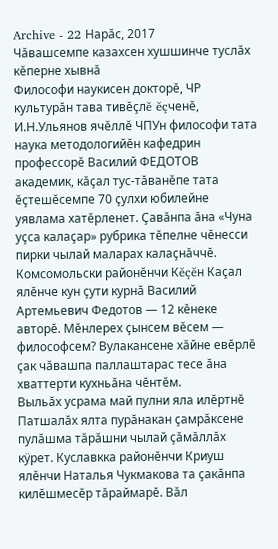Archive - 22 Нарăс, 2017
Чăвашсемпе казахсен хушшинче туслăх кĕперне хывнă
Философи наукисен докторĕ, ЧР культурăн тава тивĕçлĕ ĕçченĕ, И.Н.Ульянов ячĕллĕ ЧПУн философи тата наука методологийĕн кафедрин профессорĕ Василий ФЕДОТОВ академик, кăçал тус-тăванĕпе тата ĕçтешĕсемпе 70 çулхи юбилейне уявлама хатĕрленет. Çавăнпа ăна «Чуна уçса калаçар» рубрика тĕпелне чĕнесси пирки чылай маларах калаçнăччĕ. Комсомольски районĕнчи Кĕçĕн Каçал ялĕнче кун çути курнă Василий Артемьевич Федотов — 12 кĕнеке авторĕ. Мĕнлерех çынсем вĕсем — философсем? Вулакансене хăйне евĕрлĕ çак чăвашпа паллаштарас тесе ăна хваттерти кухньăна чĕнтĕм.
Выльăх усрама май пулни яла илĕртнĕ
Патшалăх ялта пурăнакан çамрăксене пулăшма тăрăшни чылай çăмăллăх кÿрет. Куславкка районĕнчи Криуш ялĕнчи Наталья Чукмакова та çакăнпа килĕшмесĕр тăраймарĕ. Вăл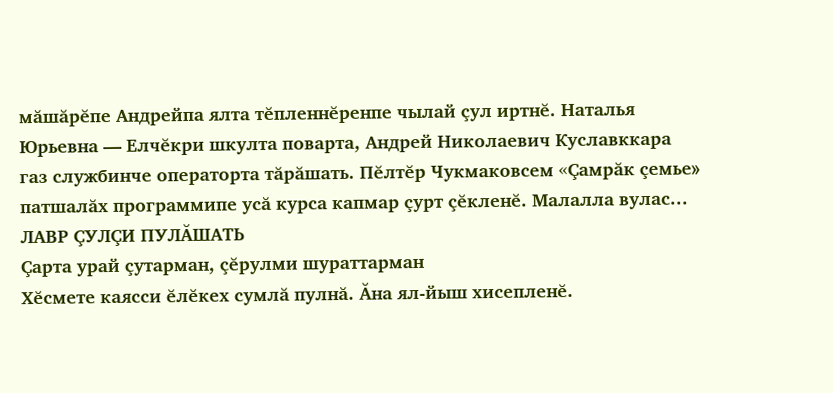мăшăрĕпе Андрейпа ялта тĕпленнĕренпе чылай çул иртнĕ. Наталья Юрьевна — Елчĕкри шкулта поварта, Андрей Николаевич Куславккара газ службинче операторта тăрăшать. Пĕлтĕр Чукмаковсем «Çамрăк çемье» патшалăх программипе усă курса капмар çурт çĕкленĕ. Малалла вулас...
ЛАВР ÇУЛÇИ ПУЛĂШАТЬ
Çарта урай çутарман, çĕрулми шураттарман
Хĕсмете каясси ĕлĕкех сумлă пулнă. Ăна ял-йыш хисепленĕ.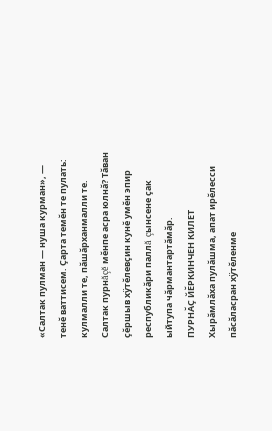«Салтак пулман — нуша курман», — тенĕ ваттисем. Çарта темĕн те пулать: кулмалли те, пăшăрханмалли те. Салтак пурнăçĕ мĕнпе асра юлнă? Тăван çĕршыв хÿтĕлевçин кунĕ умĕн эпир республикăри паллă çынсене çак ыйтупа чăрмантартăмăр.
ПУРНĂÇ ЙĔРКИНЧЕН КИЛЕТ
Хырăмлăха пулăшма, апат ирĕлесси пăсăласран хÿтĕленме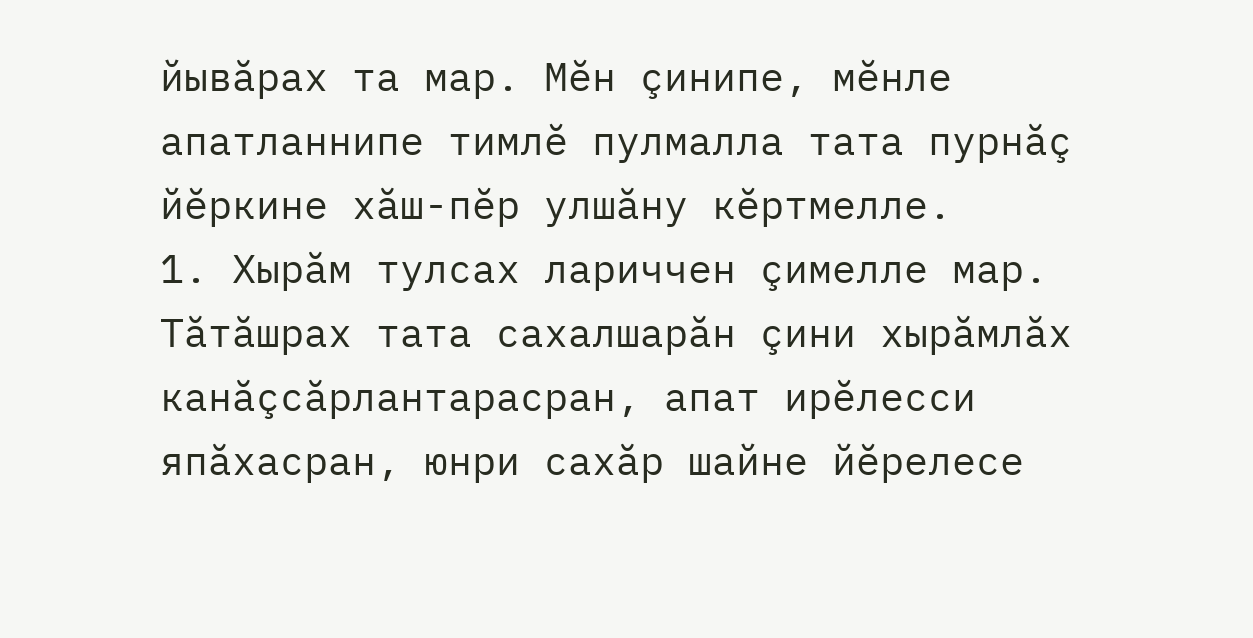йывăрах та мар. Мĕн çинипе, мĕнле апатланнипе тимлĕ пулмалла тата пурнăç йĕркине хăш-пĕр улшăну кĕртмелле.
1. Хырăм тулсах лариччен çимелле мар.
Тăтăшрах тата сахалшарăн çини хырăмлăх канăçсăрлантарасран, апат ирĕлесси япăхасран, юнри сахăр шайне йĕрелесе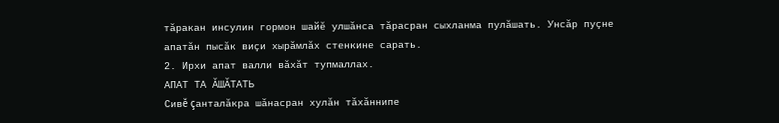тăракан инсулин гормон шайĕ улшăнса тăрасран сыхланма пулăшать. Унсăр пуçне апатăн пысăк виçи хырăмлăх стенкине сарать.
2. Ирхи апат валли вăхăт тупмаллах.
АПАТ ТА ĂШĂТАТЬ
Сивĕ çанталăкра шăнасран хулăн тăхăннипе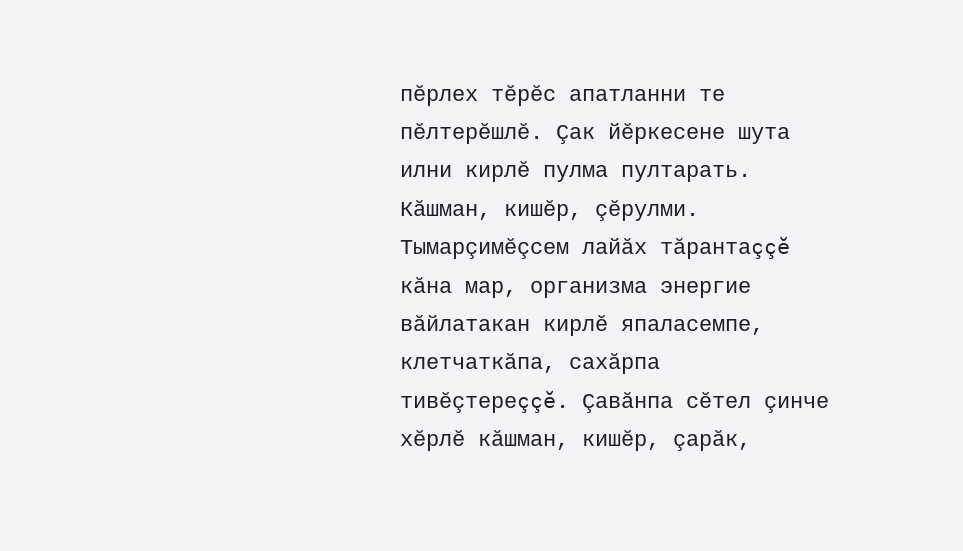пĕрлех тĕрĕс апатланни те пĕлтерĕшлĕ. Çак йĕркесене шута илни кирлĕ пулма пултарать.
Кăшман, кишĕр, çĕрулми. Тымарçимĕçсем лайăх тăрантаççĕ кăна мар, организма энергие вăйлатакан кирлĕ япаласемпе, клетчаткăпа, сахăрпа тивĕçтереççĕ. Çавăнпа сĕтел çинче хĕрлĕ кăшман, кишĕр, çарăк,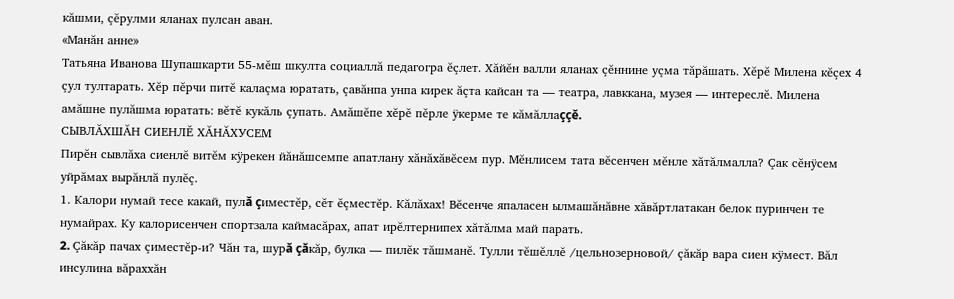кăшми, çĕрулми яланах пулсан аван.
«Манăн анне»
Татьяна Иванова Шупашкарти 55-мĕш шкулта социаллă педагогра ĕçлет. Хăйĕн валли яланах çĕннине уçма тăрăшать. Хĕрĕ Милена кĕçех 4 çул тултарать. Хĕр пĕрчи питĕ калаçма юратать, çавăнпа унпа кирек ăçта кайсан та — театра, лавккана, музея — интереслĕ. Милена амăшне пулăшма юратать: вĕтĕ кукăль çупать. Амăшĕпе хĕрĕ пĕрле ÿкерме те кăмăллаççĕ.
СЫВЛĂХШĂН СИЕНЛĔ ХĂНĂХУСЕМ
Пирĕн сывлăха сиенлĕ витĕм кÿрекен йăнăшсемпе апатлану хăнăхăвĕсем пур. Мĕнлисем тата вĕсенчен мĕнле хăтăлмалла? Çак сĕнÿсем уйрăмах вырăнлă пулĕç.
1. Калори нумай тесе какай, пулă çиместĕр, сĕт ĕçместĕр. Кăлăхах! Вĕсенче япаласен ылмашăнăвне хăвăртлатакан белок пуринчен те нумайрах. Ку калорисенчен спортзала каймасăрах, апат ирĕлтернипех хăтăлма май парать.
2. Çăкăр пачах çиместĕр-и? Чăн та, шурă çăкăр, булка — пилĕк тăшманĕ. Тулли тĕшĕллĕ /цельнозерновой/ çăкăр вара сиен кÿмест. Вăл инсулина вăраххăн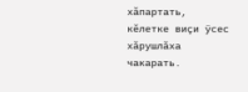хăпартать, кĕлетке виçи ÿсес хăрушлăха чакарать.